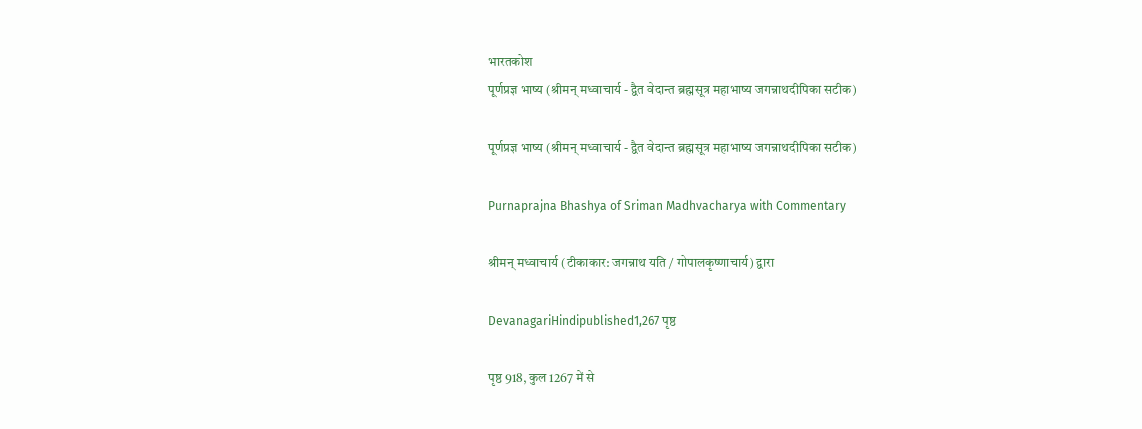भारतकोश
पूर्णप्रज्ञ भाष्य (श्रीमन् मध्वाचार्य - द्वैत वेदान्त ब्रह्मसूत्र महाभाष्य जगन्नाथदीपिका सटीक)

पूर्णप्रज्ञ भाष्य (श्रीमन् मध्वाचार्य - द्वैत वेदान्त ब्रह्मसूत्र महाभाष्य जगन्नाथदीपिका सटीक)

Purnaprajna Bhashya of Sriman Madhvacharya with Commentary

श्रीमन् मध्वाचार्य (टीकाकार: जगन्नाथ यति / गोपालकृष्णाचार्य) द्वारा

DevanagariHindipublished1,267 पृष्ठ

पृष्ठ 918, कुल 1267 में से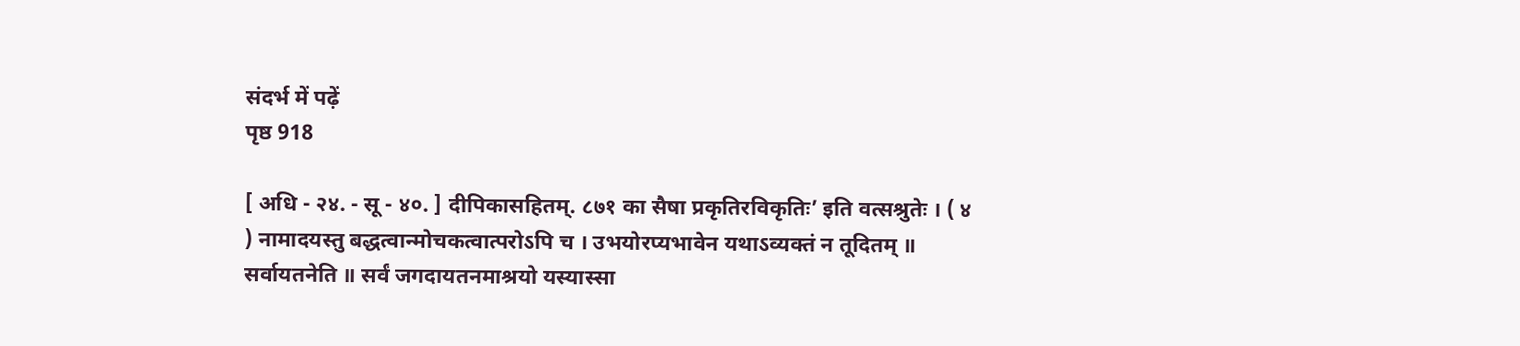संदर्भ में पढ़ें
पृष्ठ 918

[ अधि - २४. - सू - ४०. ] दीपिकासहितम्. ८७१ का सैषा प्रकृतिरविकृतिः’ इति वत्सश्रुतेः । ( ४ ) नामादयस्तु बद्धत्वान्मोचकत्वात्परोऽपि च । उभयोरप्यभावेन यथाऽव्यक्तं न तूदितम् ॥ सर्वायतनेति ॥ सर्वं जगदायतनमाश्रयो यस्यास्सा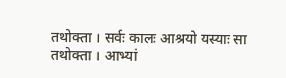तथोक्ता । सर्वः कालः आश्रयो यस्याः सा तथोक्ता । आभ्यां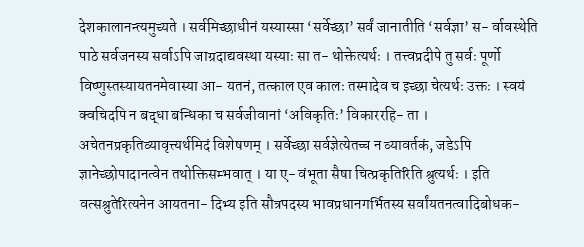देशकालानन्त्यमुच्यते । सर्वमिच्छाधीनं यस्यास्सा ‘सर्वेच्छा’ सर्वं जानातीति ‘सर्वज्ञा’ स- र्वावस्थेति पाठे सर्वजनस्य सर्वाऽपि जाग्रदाद्यवस्था यस्याः सा त- थोक्तेत्यर्थः । तत्त्वप्रदीपे तु सर्वः पूर्णो विष्णुस्तस्यायतनमेवास्या आ- यतनं, तत्काल एव कालः तस्मादेव च इच्छा चेत्यर्थः उक्तः । स्वयं क्वचिदपि न बद्धा बन्धिका च सर्वजीवानां ‘अविकृतिः’ विकाररहि- ता । अचेतनप्रकृतिव्यावृत्त्यर्थमिदं विशेषणम् । सर्वेच्छा सर्वज्ञेत्येतच्च न व्यावर्तकं, जडेऽपि ज्ञानेच्छोपादानत्वेन तथोक्तिसम्भवात् । या ए- वंभूता सैषा चित्प्रकृतिरिति श्रुत्यर्थः । इति वत्सश्रुतेरित्यनेन आयतना- दिभ्य इति सौत्रपदस्य भावप्रधानगर्भितस्य सर्वांयतनत्वादिबोधक-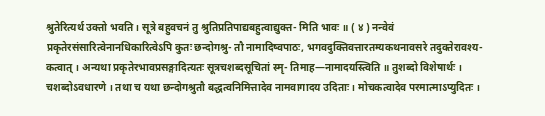श्रुतेरित्यर्थ उक्तो भवति । सूत्रे बहुवचनं तु श्रुतिप्रतिपाद्यबहुत्वाद्युक्त- मिति भावः ॥ ( ४ ) नन्वेवं प्रकृतेरसंसारित्वेनानधिकारित्वेऽपि कुतः छन्दोगश्रु- तौ नामादिष्वपाठः, भगवदुक्तिवत्तारतम्यकथनावसरे तदुक्तेरावश्य- कत्वात् । अन्यथा प्रकृतेरभावप्रसङ्गादित्यतः सूत्रचशब्दसूचितां स्मृ- तिमाह—नामादयस्त्विति ॥ तुशब्दो विशेषार्थः । चशब्दोऽवधारणे । तथा च यथा छन्दोगश्रुतौ बद्धत्वनिमित्तादेव नामवागादय उदिताः । मोचकत्वादेव परमात्माऽप्युदितः ।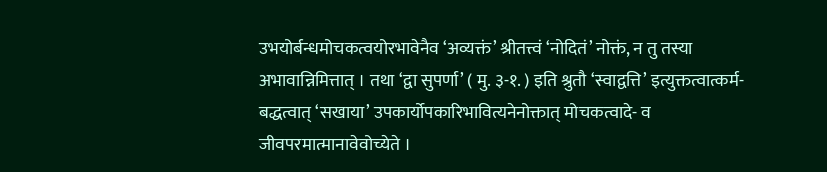उभयोर्बन्धमोचकत्वयोरभावेनैव ‘अव्यक्तं’ श्रीतत्त्वं ‘नोदितं’ नोक्तं, न तु तस्या अभावान्निमित्तात् । तथा ‘द्वा सुपर्णा’ ( मु. ३-१. ) इति श्रुतौ ‘स्वाद्वत्ति’ इत्युक्तत्वात्कर्म- बद्धत्वात् ‘सखाया’ उपकार्योपकारिभावित्यनेनोक्तात् मोचकत्वादे- व जीवपरमात्मानावेवोच्येते ।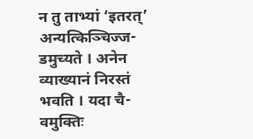न तु ताभ्यां ‘इतरत्’ अन्यत्किञ्चिज्ज- डमुच्यते । अनेन व्याख्यानं निरस्तं भवति । यदा चै- वमुक्तिः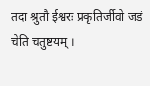तदा श्रुतौ ईश्वरः प्रकृतिर्जीवो जडं चेति चतुष्टयम् ।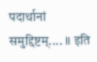पदार्थानां समुद्दिष्टम्.... ॥ इति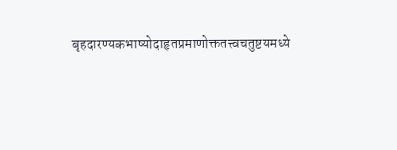बृहदारण्यकभाष्योदाहृतप्रमाणोक्ततत्त्वचतुष्टयमध्ये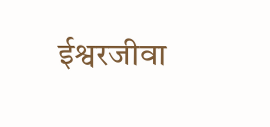ईश्वरजीवा